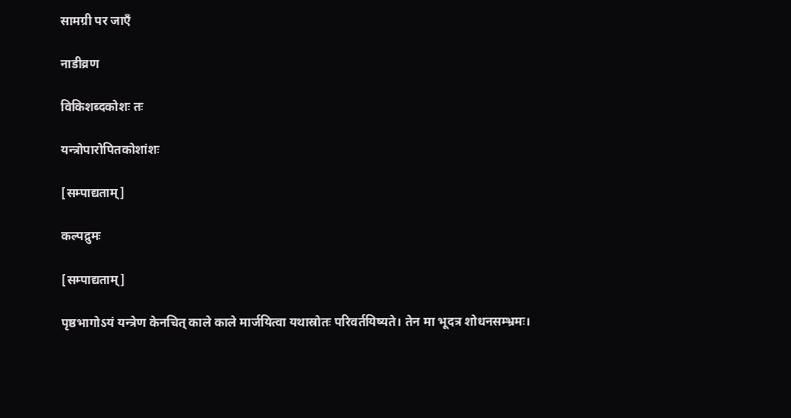सामग्री पर जाएँ

नाडीव्रण

विकिशब्दकोशः तः

यन्त्रोपारोपितकोशांशः

[सम्पाद्यताम्]

कल्पद्रुमः

[सम्पाद्यताम्]

पृष्ठभागोऽयं यन्त्रेण केनचित् काले काले मार्जयित्वा यथास्रोतः परिवर्तयिष्यते। तेन मा भूदत्र शोधनसम्भ्रमः।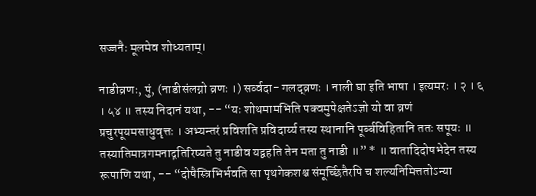सज्जनैः मूलमेव शोध्यताम्।

नाडीव्रणः, पुं, (नाडीसंलग्नो व्रणः ।) सर्व्वदा- गलद्व्रणः । नाली घा इति भाषा । इत्यमरः । २ । ६ । ५४ ॥ तस्य निदानं यथा, -- “यः शोथमामभिति पक्वमुपेक्षतेऽज्ञो यो वा व्रणं प्रचुरपूयमसाधुवृत्तः । अभ्यन्तरं प्रविशति प्रविदार्य्य तस्य स्थानानि पूर्ब्बविहितानि ततः सपूयः ॥ तस्यातिमात्रगमनाद्गतिरिष्यते तु नाडीव यद्वहति तेन मता तु नाडी ॥” * ॥ वातादिदोषभेदेन तस्य रूपाणि यथा, -- “दोषैस्त्रिभिर्भवति सा पृथगेकशश्च संमूर्च्छितैरपि च शल्यनिमित्ततोऽन्या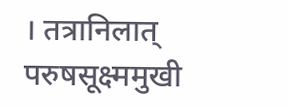। तत्रानिलात् परुषसूक्ष्ममुखी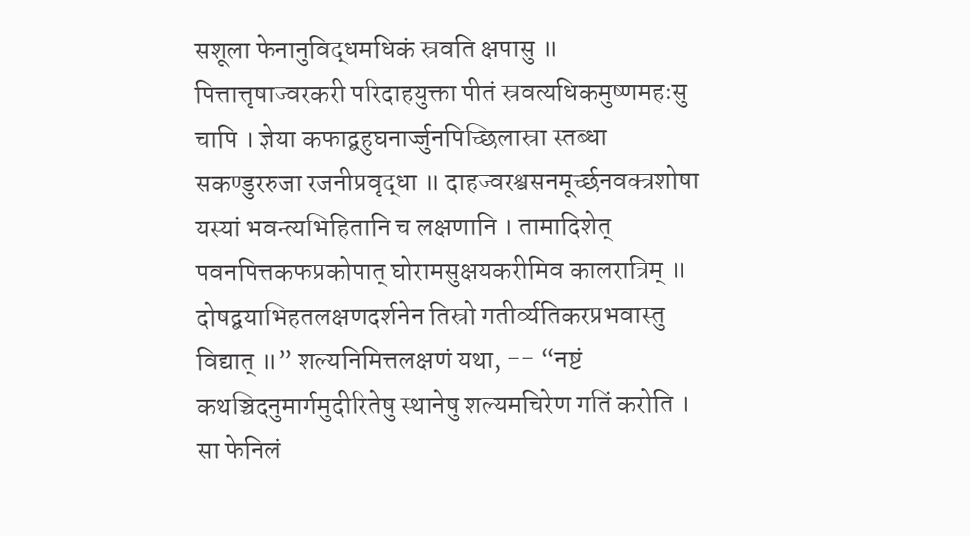सशूला फेनानुविद्धमधिकं स्रवति क्षपासु ॥ पित्तात्तृषाज्वरकरी परिदाहयुक्ता पीतं स्रवत्यधिकमुष्णमहःसु चापि । ज्ञेया कफाद्बहुघनार्ज्जुनपिच्छिलास्रा स्तब्धा सकण्डुररुजा रजनीप्रवृद्धा ॥ दाहज्वरश्वसनमूर्च्छनवक्त्रशोषा यस्यां भवन्त्यभिहितानि च लक्षणानि । तामादिशेत् पवनपित्तकफप्रकोपात् घोरामसुक्षयकरीमिव कालरात्रिम् ॥ दोषद्बयाभिहतलक्षणदर्शनेन तिस्रो गतीर्व्यतिकरप्रभवास्तु विद्यात् ॥” शल्यनिमित्तलक्षणं यथा, -- “नष्टं कथञ्चिदनुमार्गमुदीरितेषु स्थानेषु शल्यमचिरेण गतिं करोति । सा फेनिलं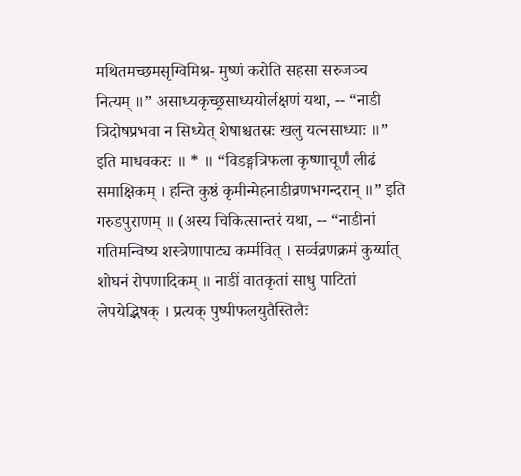मथितमच्छमसृग्विमिश्र- मुष्णं करोति सहसा सरुजञ्च नित्यम् ॥” असाध्यकृच्छ्रसाध्ययोर्लक्षणं यथा, -- “नाडी त्रिदोषप्रभवा न सिध्येत् शेषाश्चतस्रः खलु यत्नसाध्याः ॥” इति माधवकरः ॥ * ॥ “विडङ्गत्रिफला कृष्णाचूर्णं लीढं समाक्षिकम् । हन्ति कुष्ठं कृमीन्मेहनाडीव्रणभगन्दरान् ॥” इति गरुडपुराणम् ॥ (अस्य चिकित्सान्तरं यथा, -- “नाडीनां गतिमन्विष्य शस्त्रेणापाट्य कर्म्मवित् । सर्व्वव्रणक्रमं कुर्य्यात् शोघनं रोपणादिकम् ॥ नाडीं वातकृतां साधु पाटितां लेपयेद्भिषक् । प्रत्यक् पुष्पीफलयुतैस्तिलैः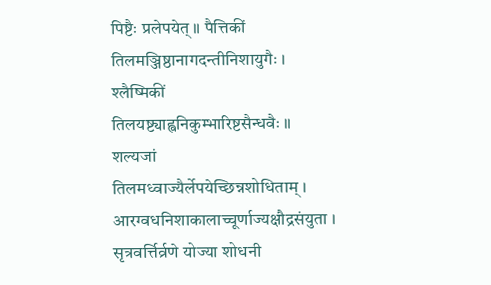पिष्टैः प्रलेपयेत् ॥ पैत्तिकीं तिलमञ्जिष्ठानागदन्तीनिशायुगैः । श्लैष्मिकीं तिलयष्ट्याह्वनिकुम्भारिष्टसैन्धवैः ॥ शल्यजां तिलमध्वाज्यैर्लेपयेच्छिन्नशोधिताम् । आरग्वधनिशाकालाच्चूर्णाज्यक्षौद्रसंयुता । सृत्रवर्त्तिर्व्रणे योज्या शोधनी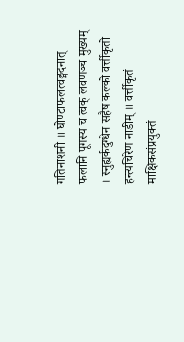गतिनाशनी ॥ घोण्टाफलत्वङ्मदनात् फलानि पूगस्य च त्वक् लवणञ्च मुख्यम् । स्नुह्यर्कदुग्धेन सहैष कल्को वर्त्तीकृतो हन्त्यचिरेण नाडीम् ॥ वर्त्तीकृतं माक्षिकसंप्रयुक्तं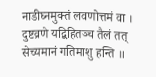नाडीघ्नमुक्तं लवणोत्तमं वा । दुष्टव्रणे यद्बिहितञ्च तैलं तत् सेच्यमानं गतिमाशु हन्ति ॥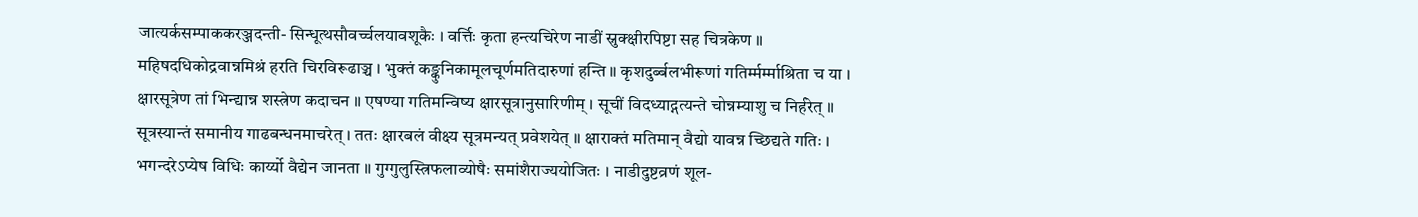जात्यर्कसम्पाककरञ्जदन्ती- सिन्धूत्थसौवर्च्चलयावशूकैः । वर्त्तिः कृता हन्त्यचिरेण नाडीं स्नुक्क्षीरपिष्टा सह चित्रकेण ॥ महिषदधिकोद्रवान्नमिश्रं हरति चिरविरूढाञ्च । भुक्तं कङ्कुनिकामूलचूर्णमतिदारुणां हन्ति ॥ कृशदुर्ब्बलभीरूणां गतिर्म्मर्म्माश्रिता च या । क्षारसूत्रेण तां भिन्द्यान्न शस्त्रेण कदाचन ॥ एषण्या गतिमन्विष्य क्षारसूत्रानुसारिणीम् । सूचीं विदध्याद्गत्यन्ते चोन्नम्याशु च निर्हरेत् ॥ सूत्रस्यान्तं समानीय गाढबन्धनमाचरेत् । ततः क्षारबलं वीक्ष्य सूत्रमन्यत् प्रवेशयेत् ॥ क्षाराक्तं मतिमान् वैद्यो यावन्न च्छिद्यते गतिः । भगन्दरेऽप्येष विधिः कार्य्यो वैद्येन जानता ॥ गुग्गुलुस्त्रिफलाव्योषैः समांशैराज्ययोजितः । नाडीदुष्टव्रणं शूल-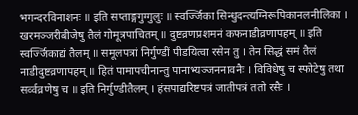भगन्दरविनाशनः ॥ इति सप्ताङ्गगुग्गुलुः ॥ स्वर्ज्जिका सिन्धुदन्त्यग्निरूपिकानलनीलिका । खरमञ्जरीबीजेषु तैलं गोमूत्रपाचितम् ॥ दुष्टव्रणप्रशमनं कफनाडीव्रणापहम् ॥ इति स्वर्ज्जिकाद्यं तैलम् ॥ समूलपत्रां निर्गुण्डीं पीडयित्वा रसेन तु । तेन सिद्धं समं तैलं नाडीदुष्टव्रणापहम् ॥ हितं पामापचीनान्तु पानाभ्यञ्जननावनैः । विविधेषु च स्फोटेषु तथा सर्व्वव्रणेषु च ॥ इति निर्गुण्डीतैलम् । हंसपाद्यरिष्टपत्रं जातीपत्रं ततो रसैः ।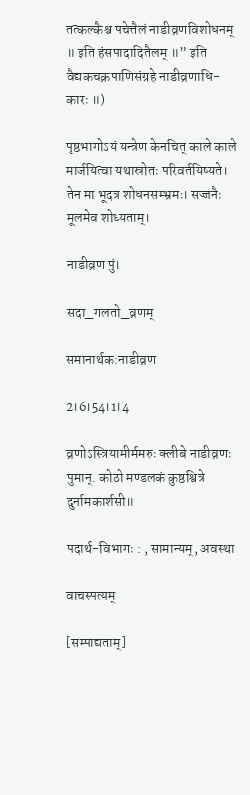तत्कल्कैश्च पचेत्तैलं नाडीव्रणविशोधनम् ॥ इति हंसपादादितैलम् ॥” इति वैद्यकचक्रपाणिसंग्रहे नाडीव्रणाधि- कारः ॥)

पृष्ठभागोऽयं यन्त्रेण केनचित् काले काले मार्जयित्वा यथास्रोतः परिवर्तयिष्यते। तेन मा भूदत्र शोधनसम्भ्रमः। सज्जनैः मूलमेव शोध्यताम्।

नाडीव्रण पुं।

सदा_गलतो_व्रणम्

समानार्थक:नाडीव्रण

2।6।54।1।4

व्रणोऽस्त्रियामीर्ममरुः क्लीबे नाडीव्रणः पुमान्. कोठो मण्डलकं कुष्ठश्वित्रे दुर्नामकार्शसी॥

पदार्थ-विभागः : , सामान्यम्, अवस्था

वाचस्पत्यम्

[सम्पाद्यताम्]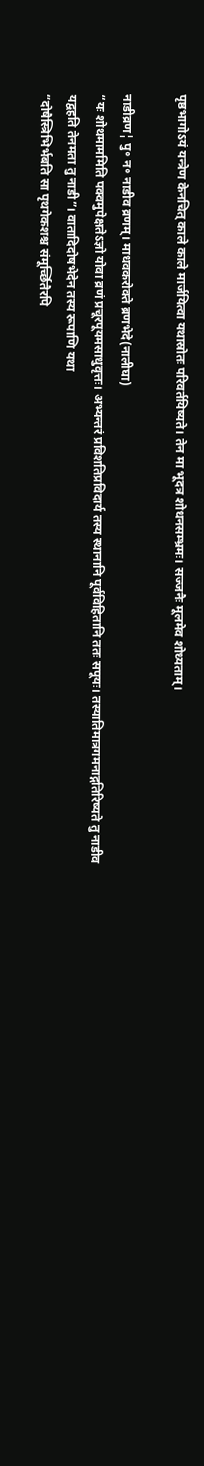पृष्ठभागोऽयं यन्त्रेण केनचित् काले काले मार्जयित्वा यथास्रोतः परिवर्तयिष्यते। तेन मा भूदत्र शोधनसम्भ्रमः। सज्जनैः मूलमेव शोध्यताम्।

नाडीव्रण¦ पु॰ न॰ नाडीव व्रणम्। माधवकरोक्ते ब्रणभेदे(नालीघा)
“यः शोथमाममिति पक्वमुपेक्षतेऽज्ञो योवा व्रणं प्रचूरपूयमसाधुवृत्तः। अभ्यन्तरं प्रविशतिप्रविदार्य तस्य स्थानानि पूर्वविहितानि ततः सपूयः। तस्यातिमात्रगमनाद्गतिरिष्यते तु नाडीव यद्वहति तेनमता तु नाडी”। वातादिदोषभेदेन तस्य रूपाणि यथा
“दोषैस्त्रिभिर्भबति सा पृथगेकशश्च संमूर्च्छितैरपि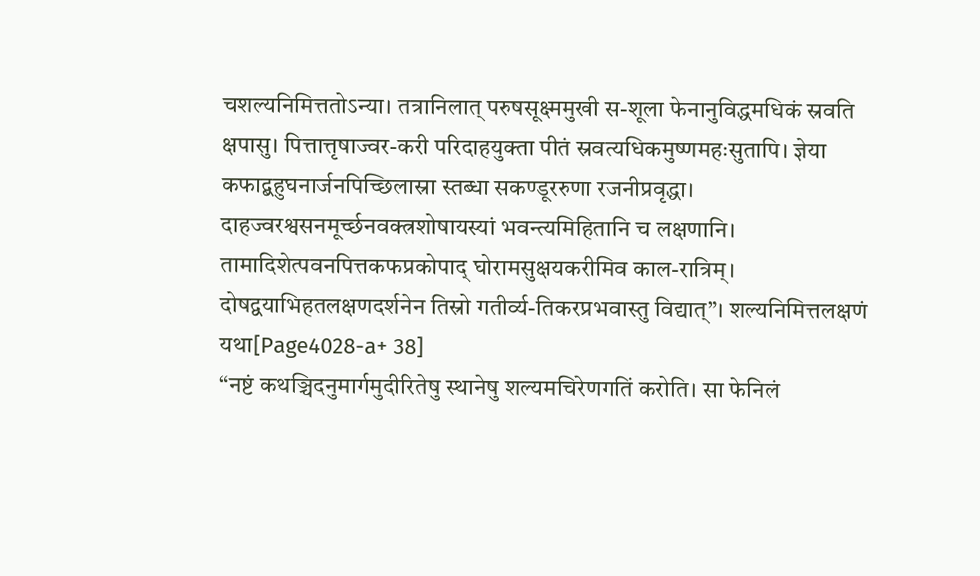चशल्यनिमित्ततोऽन्या। तत्रानिलात् परुषसूक्ष्ममुखी स-शूला फेनानुविद्धमधिकं स्रवति क्षपासु। पित्तात्तृषाज्वर-करी परिदाहयुक्ता पीतं स्रवत्यधिकमुष्णमहःसुतापि। ज्ञेया कफाद्बहुघनार्जनपिच्छिलास्रा स्तब्धा सकण्डूररुणा रजनीप्रवृद्धा। दाहज्वरश्वसनमूर्च्छनवक्त्रशोषायस्यां भवन्त्यमिहितानि च लक्षणानि। तामादिशेत्पवनपित्तकफप्रकोपाद् घोरामसुक्षयकरीमिव काल-रात्रिम्। दोषद्वयाभिहतलक्षणदर्शनेन तिस्रो गतीर्व्य-तिकरप्रभवास्तु विद्यात्”। शल्यनिमित्तलक्षणं यथा[Page4028-a+ 38]
“नष्टं कथञ्चिदनुमार्गमुदीरितेषु स्थानेषु शल्यमचिरेणगतिं करोति। सा फेनिलं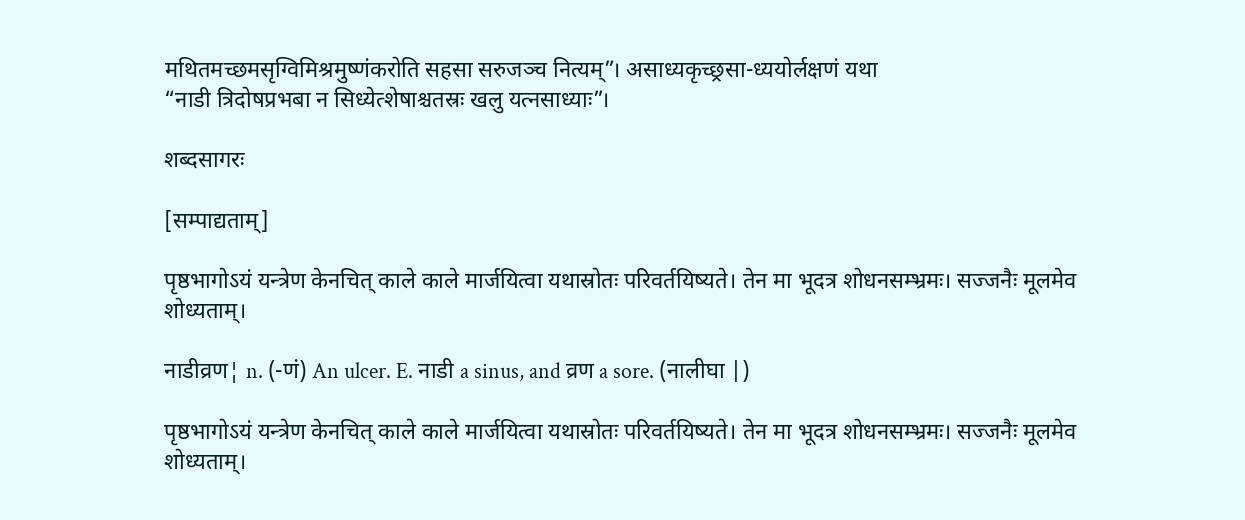मथितमच्छमसृग्विमिश्रमुष्णंकरोति सहसा सरुजञ्च नित्यम्”। असाध्यकृच्छ्रसा-ध्ययोर्लक्षणं यथा
“नाडी त्रिदोषप्रभबा न सिध्येत्शेषाश्चतस्रः खलु यत्नसाध्याः”।

शब्दसागरः

[सम्पाद्यताम्]

पृष्ठभागोऽयं यन्त्रेण केनचित् काले काले मार्जयित्वा यथास्रोतः परिवर्तयिष्यते। तेन मा भूदत्र शोधनसम्भ्रमः। सज्जनैः मूलमेव शोध्यताम्।

नाडीव्रण¦ n. (-णं) An ulcer. E. नाडी a sinus, and व्रण a sore. (नालीघा |)

पृष्ठभागोऽयं यन्त्रेण केनचित् काले काले मार्जयित्वा यथास्रोतः परिवर्तयिष्यते। तेन मा भूदत्र शोधनसम्भ्रमः। सज्जनैः मूलमेव शोध्यताम्।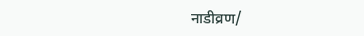नाडीव्रण/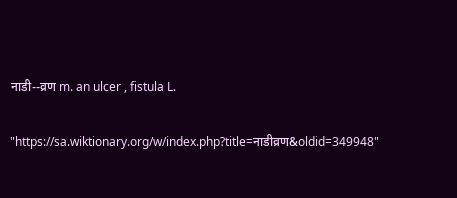नाडी--व्रण m. an ulcer , fistula L.

"https://sa.wiktionary.org/w/index.php?title=नाडीव्रण&oldid=349948"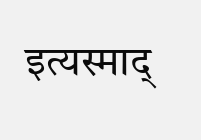इत्यस्माद्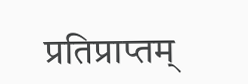प्रतिप्राप्तम्